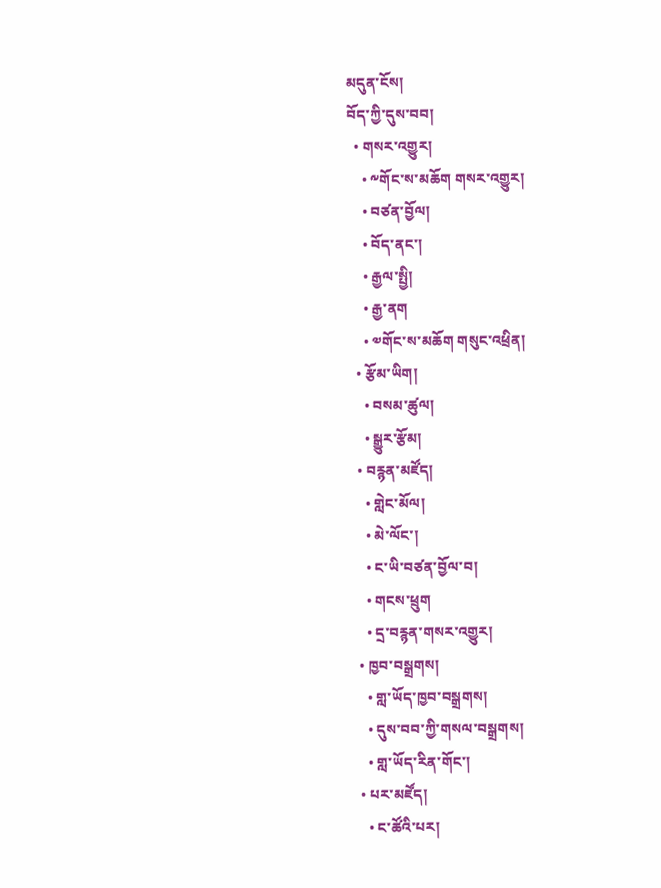མདུན་ངོས།
བོད་ཀྱི་དུས་བབ།
  • གསར་འགྱུར།
    • ༸གོང་ས་མཆོག གསར་འགྱུར།
    • བཙན་བྱོལ།
    • བོད་ནང་།
    • རྒྱལ་སྤྱི།
    • རྒྱ་ནག
    • ༧གོང་ས་མཆོག གསུང་འཕྲིན།
  • རྩོམ་ཡིག།
    • བསམ་ཚུལ།
    • སྒྱུར་རྩོམ།
  • བརྙན་མཛོད།
    • གླེང་མོལ།
    • མེ་ལོང་།
    • ང་ཡི་བཙན་བྱོལ་བ།
    • གངས་ཕྲུག
    • དྲ་བརྙན་གསར་འགྱུར།
  • ཁྱབ་བསྒྲགས།
    • གླ་ཡོད་ཁྱབ་བསྒྲགས།
    • དུས་བབ་ཀྱི་གསལ་བསྒྲགས།
    • གླ་ཡོད་རིན་གོང་།
  • པར་མཛོད།
    • ང་ཚོའི་པར།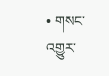• གསང་འགྱུར་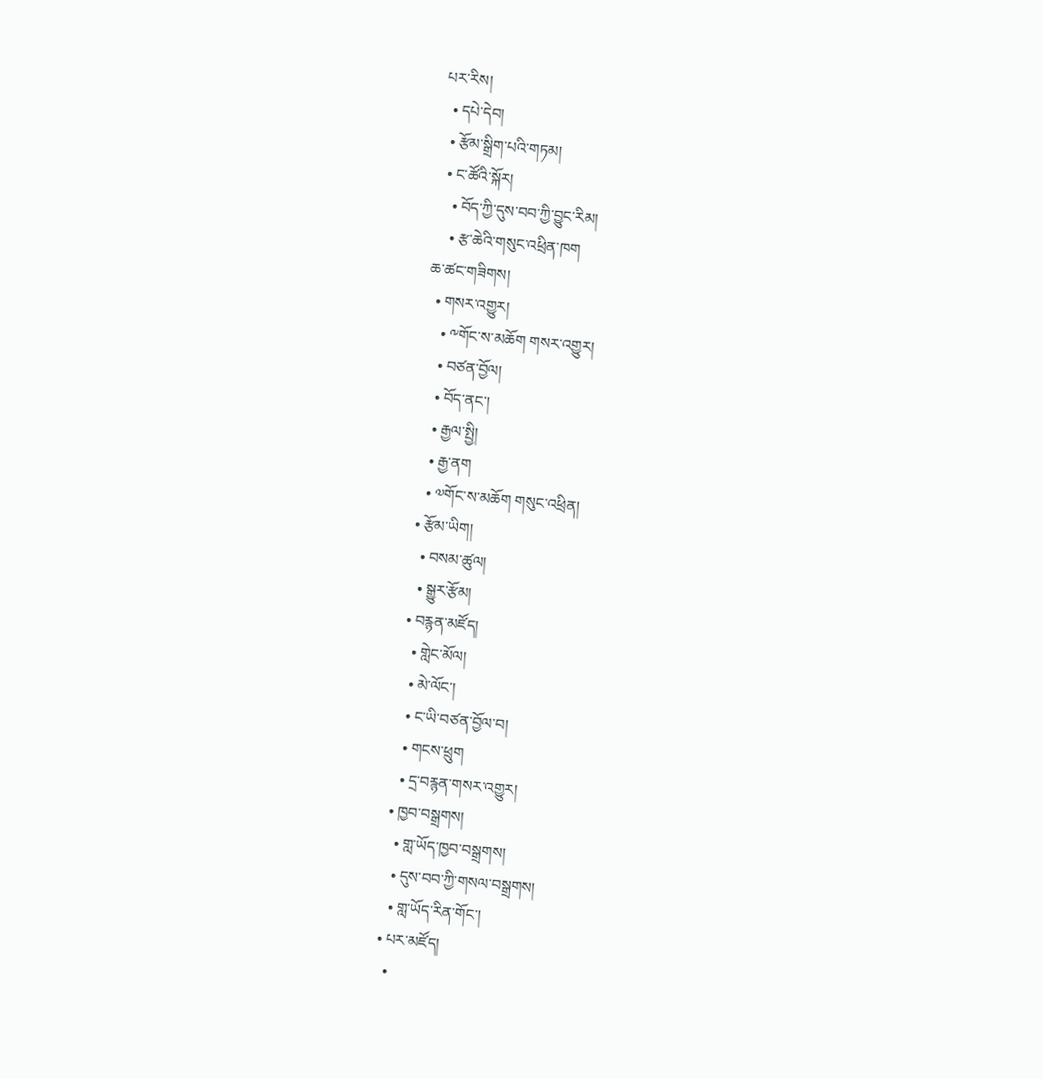པར་རིས།
  • དཔེ་དེབ།
  • རྩོམ་སྒྲིག་པའི་གཏམ།
  • ང་ཚོའི་སྐོར།
    • བོད་ཀྱི་དུས་བབ་ཀྱི་བྱུང་རིམ།
    • རྩ་ཆེའི་གསུང་འཕྲིན་ཁག
ཆ་ཚང་གཟིགས།
  • གསར་འགྱུར།
    • ༸གོང་ས་མཆོག གསར་འགྱུར།
    • བཙན་བྱོལ།
    • བོད་ནང་།
    • རྒྱལ་སྤྱི།
    • རྒྱ་ནག
    • ༧གོང་ས་མཆོག གསུང་འཕྲིན།
  • རྩོམ་ཡིག།
    • བསམ་ཚུལ།
    • སྒྱུར་རྩོམ།
  • བརྙན་མཛོད།
    • གླེང་མོལ།
    • མེ་ལོང་།
    • ང་ཡི་བཙན་བྱོལ་བ།
    • གངས་ཕྲུག
    • དྲ་བརྙན་གསར་འགྱུར།
  • ཁྱབ་བསྒྲགས།
    • གླ་ཡོད་ཁྱབ་བསྒྲགས།
    • དུས་བབ་ཀྱི་གསལ་བསྒྲགས།
    • གླ་ཡོད་རིན་གོང་།
  • པར་མཛོད།
    •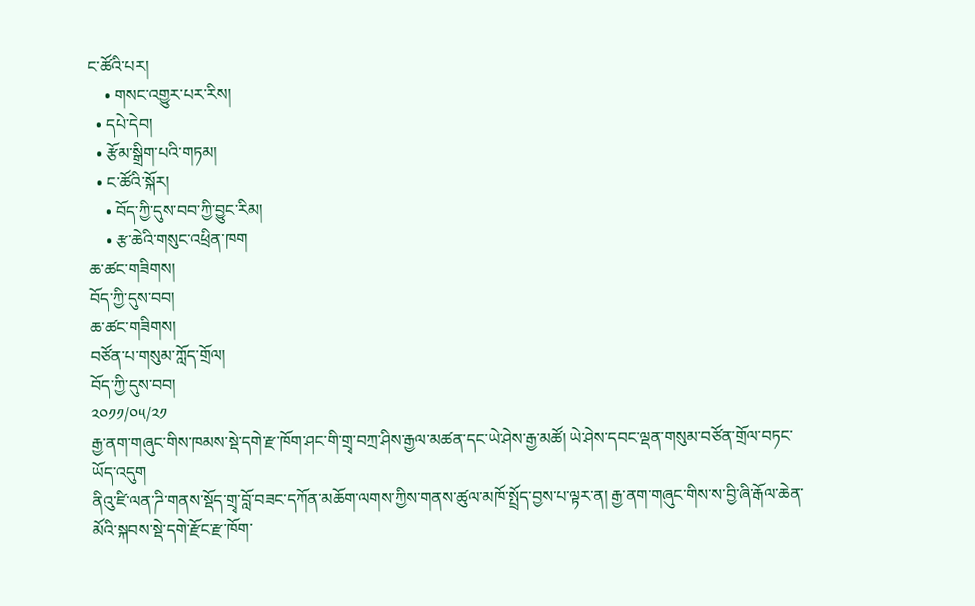ང་ཚོའི་པར།
    • གསང་འགྱུར་པར་རིས།
  • དཔེ་དེབ།
  • རྩོམ་སྒྲིག་པའི་གཏམ།
  • ང་ཚོའི་སྐོར།
    • བོད་ཀྱི་དུས་བབ་ཀྱི་བྱུང་རིམ།
    • རྩ་ཆེའི་གསུང་འཕྲིན་ཁག
ཆ་ཚང་གཟིགས།
བོད་ཀྱི་དུས་བབ།
ཆ་ཚང་གཟིགས།
བཙོན་པ་གསུམ་ཀློད་གྲོལ།
བོད་ཀྱི་དུས་བབ།
༢༠༡༡/༠༥/༢༡
རྒྱ་ནག་གཞུང་གིས་ཁམས་སྡེ་དགེ་རྫ་ཁོག་ཤང་གི་གྲྭ་བཀྲ་ཤིས་རྒྱལ་མཚན་དང་ཡེ་ཤེས་རྒྱ་མཚོ། ཡེ་ཤེས་དབང་ལྡན་གསུམ་བཙོན་གྲོལ་བཏང་ཡོད་འདུག
ནིའུ་ཛི་ལན་ཌི་གནས་སྡོད་གྲྭ་བློ་བཟང་དཀོན་མཆོག་ལགས་ཀྱིས་གནས་ཚུལ་མཁོ་སྤྲོད་བྱས་པ་ལྟར་ན། རྒྱ་ནག་གཞུང་གིས་ས་བྱི་ཞི་རྒོལ་ཆེན་མོའི་སྐབས་སྡེ་དགེ་རྫོང་རྫ་ཁོག་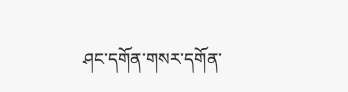ཤང་དགོན་གསར་དགོན་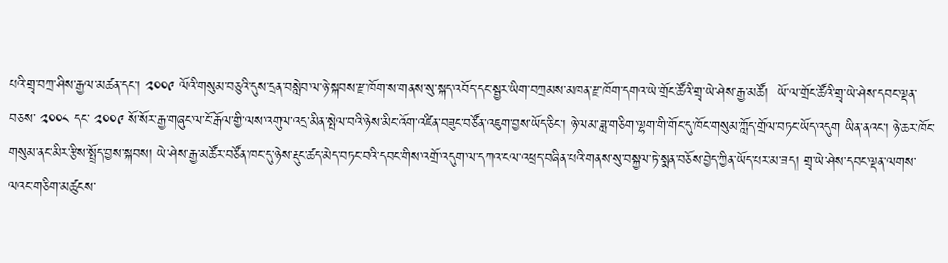པའི་གྲྭ་བཀྲ་ཤིས་རྒྱལ་མཚན་དང་། ༢༠༠༩ ལོའི་གསུམ་བཅུའི་དུས་དྲན་བསླེབ་ལ་ཉེ་སྐབས་རྫ་ཁོག་ས་གནས་སུ་སྐད་འབོད་དང་སྦྱར་ཡིག་བཀྲམས་མཁན་རྫ་ཁོག་དགའ་ཡེ་གྲོང་ཚོའི་གྲྭ་ཡེ་ཤེས་རྒྱ་མཚོ།  ཡོ་ལ་གྲོང་ཚོའི་གྲྭ་ཡེ་ཤེས་དབང་ལྡན་བཅས་ ༢༠༠༨ དང་ ༢༠༠༩ སོ་སོར་རྒྱ་གཞུང་ལ་ངོ་རྒོལ་གྱི་ལས་འགུལ་འདྲ་མིན་སྤེལ་བའི་ཉེས་མིང་འོག་འཛིན་བཟུང་བཙོན་འཇུག་བྱས་ཡོད་ཅིང་། ཉེ་ལམ་ཟླ་གཅིག་ལྷག་གི་གོང་དུ་ཁོང་གསུམ་ཀློད་གྲོལ་བཏང་ཡོད་འདུག ཡིན་ནའང་། ཉེ་ཆར་ཁོང་གསུམ་ནང་མིར་རྩིས་སྤྲོད་བྱས་སྐབས། ཡེ་ཤེས་རྒྱ་མཚོར་བཙོན་ཁང་དུ་ཉེས་རྡུང་ཚད་མེད་བཏང་བའི་དབང་གིས་འགྲོ་འདུག་ལ་དཀའ་ངལ་འཕྲད་བཞིན་པའི་གནས་སུ་བསྐྱལ་ཏེ་སྨན་བཅོས་བྱེད་ཀྱིན་ཡོད་པར་མ་ཟད། གྲྭ་ཡེ་ཤེས་དབང་ལྡན་ལགས་ལའང་གཅིག་མཚུངས་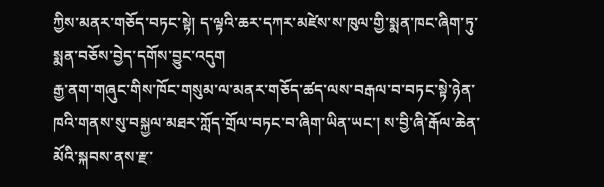ཀྱིས་མནར་གཅོད་བཏང་སྟེ། ད་ལྟའི་ཆར་དཀར་མཛེས་ས་ཁུལ་གྱི་སྨན་ཁང་ཞིག་ཏུ་སྨན་བཅོས་བྱེད་དགོས་བྱུང་འདུག
རྒྱ་ནག་གཞུང་གིས་ཁོང་གསུམ་ལ་མནར་གཅོད་ཚད་ལས་བརྒལ་བ་བཏང་སྟེ་ཉེན་ཁའི་གནས་སུ་བསྐྱལ་མཐར་ཀློད་གྲོལ་བཏང་བ་ཞིག་ཡིན་ཡང་། ས་བྱི་ཞི་རྒོལ་ཆེན་མོའི་སྐབས་ནས་རྫ་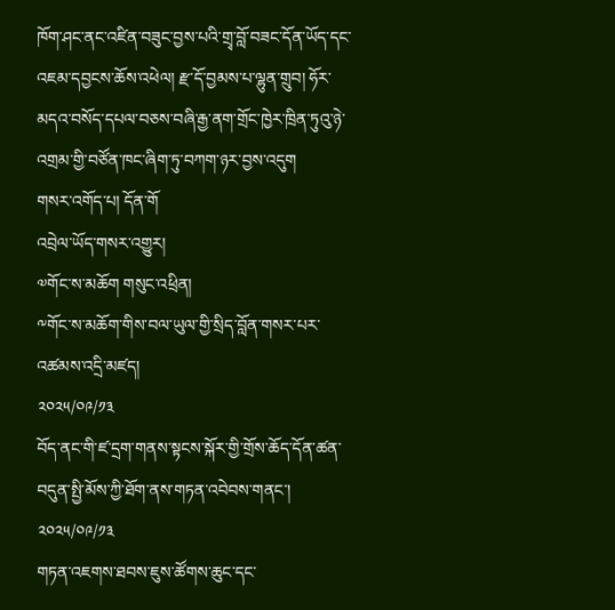ཁོག་ཤང་ནང་འཛིན་བཟུང་བྱས་པའི་གྲྭ་བློ་བཟང་དོན་ཡོད་དང་འཇམ་དབྱངས་ཆོས་འཕེལ། རྫ་དོ་བྱམས་པ་ལྷུན་གྲུབ། ཧོར་མདའ་བསོད་དཔལ་བཅས་བཞི་རྒྱ་ནག་གྲོང་ཁྱེར་ཁྲིན་ཏུའུ་ཉེ་འགྲམ་གྱི་བཙོན་ཁང་ཞིག་ཏུ་བཀག་ཉར་བྱས་འདུག
གསར་འགོད་པ། དོན་གོ
འབྲེལ་ཡོད་གསར་འགྱུར།
༧གོང་ས་མཆོག གསུང་འཕྲིན།
༸གོང་ས་མཆོག་གིས་བལ་ཡུལ་གྱི་སྲིད་བློན་གསར་པར་འཚམས་འདྲི་མཛད།
༢༠༢༥/༠༩/༡༣
བོད་ནང་གི་ཛ་དྲག་གནས་སྟངས་སྐོར་གྱི་གྲོས་ཆོད་དོན་ཚན་བདུན་སྤྱི་མོས་ཀྱི་ཐོག་ནས་གཏན་འབེབས་གནང་།
༢༠༢༥/༠༩/༡༣
གཏན་འཇགས་ཐབས་ཇུས་ཚོགས་ཆུང་དང་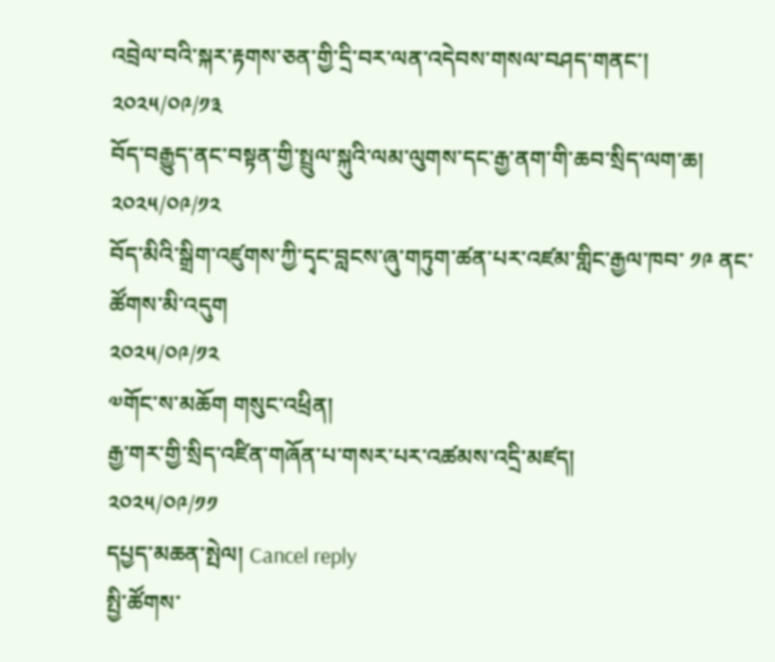འབྲེལ་བའི་སྐར་རྟགས་ཅན་གྱི་དྲི་བར་ལན་འདེབས་གསལ་བཤད་གནང་།
༢༠༢༥/༠༩/༡༣
བོད་བརྒྱུད་ནང་བསྟན་གྱི་སྤྲུལ་སྐུའི་ལམ་ལུགས་དང་རྒྱ་ནག་གི་ཆབ་སྲིད་ལག་ཆ།
༢༠༢༥/༠༩/༡༢
བོད་མིའི་སྒྲིག་འཛུགས་ཀྱི་དྭང་བླངས་ཞུ་གཏུག་ཚན་པར་འཛམ་གླིང་རྒྱལ་ཁབ་ ༡༩ ནང་ཚོགས་མི་འདུག
༢༠༢༥/༠༩/༡༢
༧གོང་ས་མཆོག གསུང་འཕྲིན།
རྒྱ་གར་གྱི་སྲིད་འཛིན་གཞོན་པ་གསར་པར་འཚམས་འདྲི་མཛད།
༢༠༢༥/༠༩/༡༡
དཔྱད་མཆན་སྤེལ། Cancel reply
སྤྱི་ཚོགས་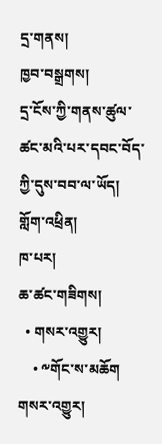དྲ་གནས།
ཁྱབ་བསྒྲགས།
དྲ་ངོས་ཀྱི་གནས་ཚུལ་ཚང་མའི་པར་དབང་བོད་ཀྱི་དུས་བབ་ལ་ཡོད།
གློག་འཕྲིན།
ཁ་པར།
ཆ་ཚང་གཟིགས།
  • གསར་འགྱུར།
    • ༸གོང་ས་མཆོག གསར་འགྱུར།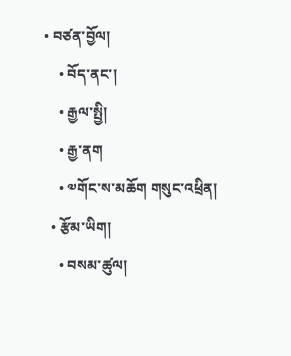• བཙན་བྱོལ།
    • བོད་ནང་།
    • རྒྱལ་སྤྱི།
    • རྒྱ་ནག
    • ༧གོང་ས་མཆོག གསུང་འཕྲིན།
  • རྩོམ་ཡིག།
    • བསམ་ཚུལ།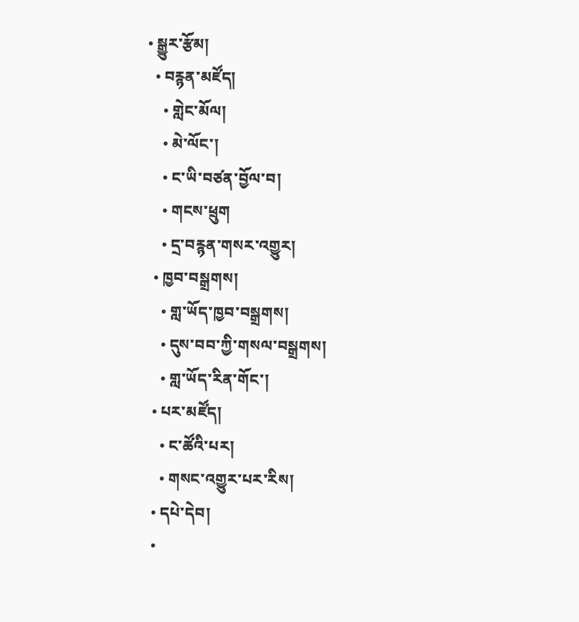• སྒྱུར་རྩོམ།
  • བརྙན་མཛོད།
    • གླེང་མོལ།
    • མེ་ལོང་།
    • ང་ཡི་བཙན་བྱོལ་བ།
    • གངས་ཕྲུག
    • དྲ་བརྙན་གསར་འགྱུར།
  • ཁྱབ་བསྒྲགས།
    • གླ་ཡོད་ཁྱབ་བསྒྲགས།
    • དུས་བབ་ཀྱི་གསལ་བསྒྲགས།
    • གླ་ཡོད་རིན་གོང་།
  • པར་མཛོད།
    • ང་ཚོའི་པར།
    • གསང་འགྱུར་པར་རིས།
  • དཔེ་དེབ།
  •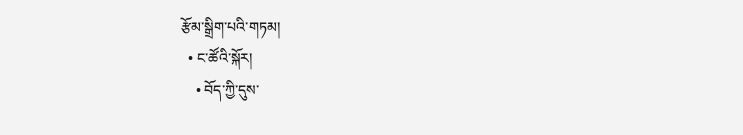རྩོམ་སྒྲིག་པའི་གཏམ།
  • ང་ཚོའི་སྐོར།
    • བོད་ཀྱི་དུས་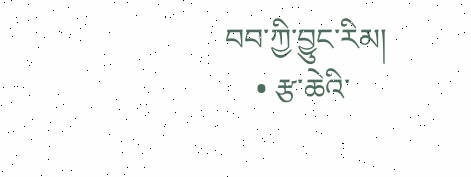བབ་ཀྱི་བྱུང་རིམ།
    • རྩ་ཆེའི་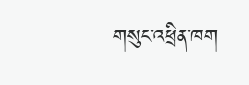གསུང་འཕྲིན་ཁག